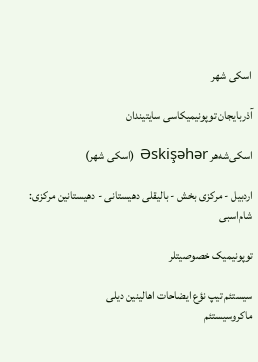اسکی شهر

آذربایجان توپونیمیکاسی سایتیندان

اسکی‌شه‌هر Əskişəhər (اسکی شهر)

اردبیل - مرکزی بخش - بالیقلی دهیستانی - دهیستانین مرکزی: شام‌اسبی

توپونیمیک خصوصیتلر

سیستئم تیپ نؤع ایضاحات اهالینین دیلی
ماکروسیستئم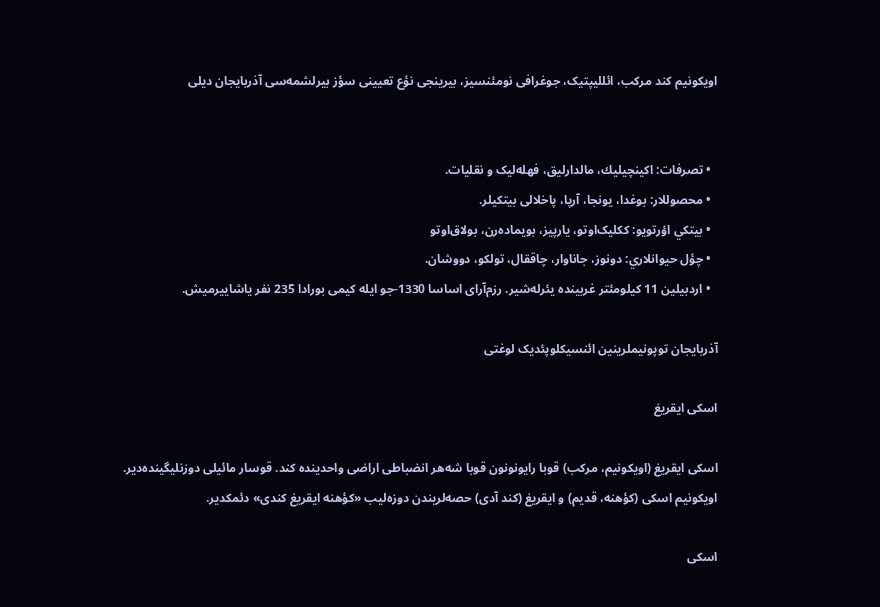اویکونیم کند مرکب، ائللیپتیک، جوغرافی نومئنسیز، بیرینجی نؤع تعیینی سؤز بیرلشمه‌سی آذربایجان دیلی


  • تصرفات: اكينچيليك، مالدارليق، فهله‌لیک و نقلیات.
  • محصوللار: بوغدا، يونجا، آرپا، پاخلالی بیتکیلر.
  • بيتكي اؤرتويو: ککلیک‌اوتو، یارپیز، بویماده‌رن، بولاق‌اوتو
  • چؤل حيوانلاري: دونوز، جاناوار، چاققال، تولكو، دووشان.
  • اردبیلین 11 کیلومئتر غربینده یئرله‌شیر. رزم‌آرای اساسا 1330-جو ایله کیمی بورادا 235 نفر یاشاییرمیش.

آذربایجان توپونیملرینین ائنسیکلوپئدیک لوغتی

اسکی ایقریغ

اسکی ایقریغ (اویکونیم، مرکب) قوبا رایونونون قوبا شه‌هر انضباطی اراضی واحدینده کند. قوسار مائیلی دوزنلیگینده‌دیر. اویکونیم اسکی (کؤهنه، قدیم) و ایقریغ (کند آدی) حصه‌لریندن دوزه‌لیب «کؤهنه ایقریغ کندی» دئمکدیر.

اسکی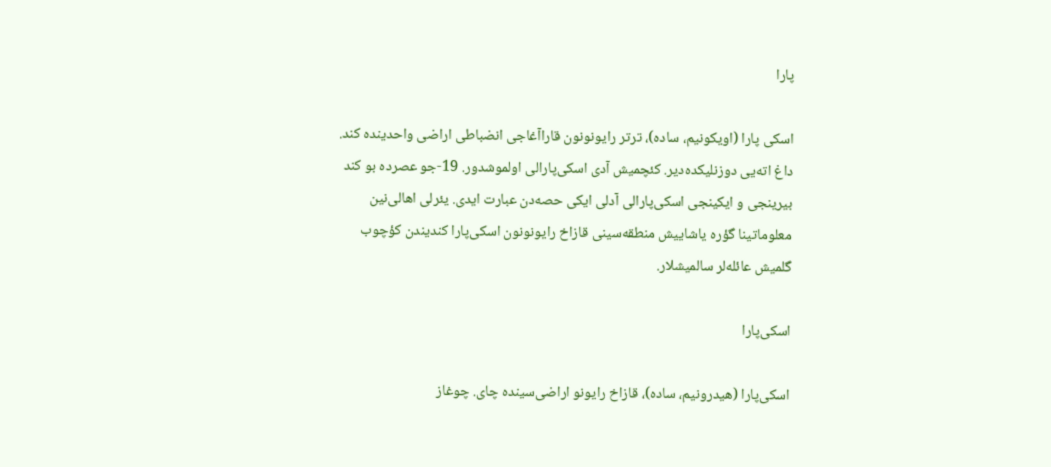پارا

اسکی پارا (اویکونیم، ساده)، ترتر رایونونون قاراآغاجی انضباطی اراضی واحدینده کند. داغ اته‌یی دوزنلیکده‌دیر. کئچمیش آدی اسکی‌پارالی اولموشدور. 19-جو عصرده بو کند بیرینجی و ایکینجی اسکی‌پارالی آدلی ایکی حصه‌دن عبارت ایدی. یئرلی اهالی‌نین معلوماتینا گؤره یاشاییش منطقه‌سینی قازاخ رایونونون اسکی‌پارا کندیندن کؤچوب گلمیش عائله‌لر سالمیشلار.

اسکی‌پارا

اسکی‌پارا (هیدرونیم، ساده)، قازاخ رایونو اراضی‌سینده چای. چوغاز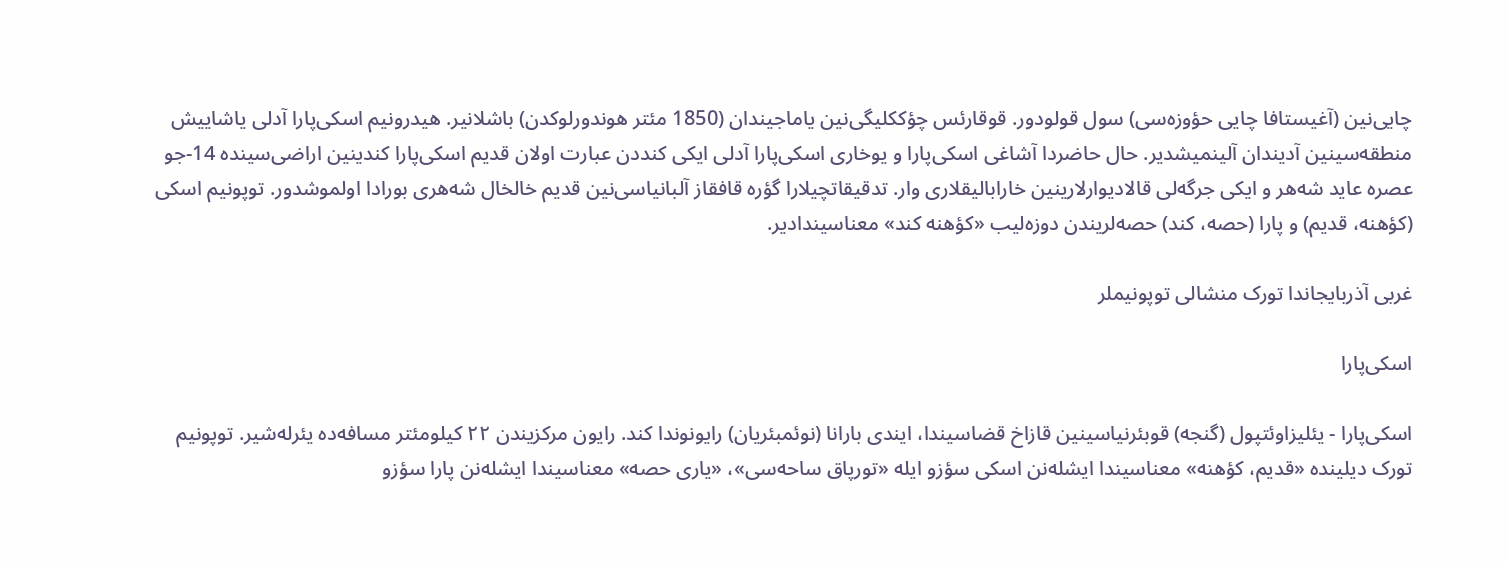چایی‌نین (آغیستافا چایی حؤوزه‌سی) سول قولودور. قوقارئس چؤککلیگی‌نین یاماجیندان (1850 مئتر هوندورلوکدن) باشلانیر. هیدرونیم اسکی‌پارا آدلی یاشاییش منطقه‌سینین آدیندان آلینمیشدیر. حال حاضردا آشاغی اسکی‌پارا و یوخاری اسکی‌پارا آدلی ایکی کنددن عبارت اولان قدیم اسکی‌پارا کندینین اراضی‌سینده 14-جو عصره عاید شه‌هر و ایکی جرگه‌لی قالادیوارلارینین خارابالیقلاری وار. تدقیقاتچیلارا گؤره قافقاز آلبانیاسی‌نین قدیم خالخال شه‌هری بورادا اولموشدور. توپونیم اسکی (کؤهنه، قدیم) و پارا (حصه، کند) حصه‌لریندن دوزه‌لیب «کؤهنه کند» معناسیندادیر.

غربی آذربایجاندا تورک منشالی توپونیملر

اسکی‌پارا

اسکی‌پارا - یئلیزاوئتپول (گنجه) قوبئرنیاسینین قازاخ قضاسیندا، ایندی بارانا (نوئمبئریان) رایونوندا کند. رایون مرکزیندن ۲۲ کیلومئتر مسافه‌ده یئرله‌شیر. توپونیم تورک دیلینده «قدیم، کؤهنه» معناسیندا ایشله‌نن اسکی سؤزو ایله «تورپاق ساحه‌سی»، «یاری حصه» معناسیندا ایشله‌نن پارا سؤزو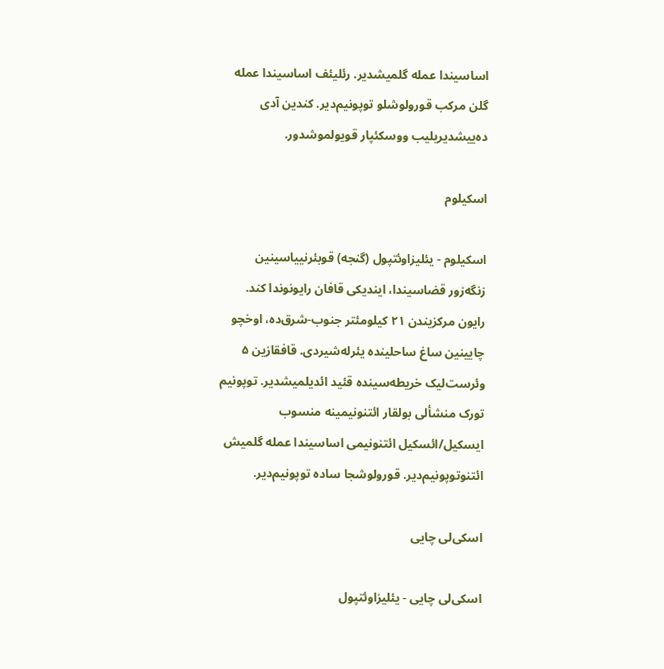اساسیندا عمله گلمیشدیر. رئلیئف اساسیندا عمله گلن مرکب قورولوشلو توپونیم‌دیر. کندین آدی ده‌ییشدیریلیب ووسکئپار قویولموشدور.

اسکیلوم

اسکیلوم - یئلیزاوئتپول (گنجه) قوبئرنییاسینین زنگه‌زور قضاسیندا، ایندیکی قافان رایونوندا کند. رایون مرکزیندن ۲۱ کیلومئتر جنوب-شرق‌ده، اوخچو چایینین ساغ ساحلینده یئرله‌شیردی. قافقازین ۵ وئرست‌لیک خریطه‌سینده قئید ائدیلمیشدیر. توپونیم تورک منشأ‌لی بولقار ائتنونیمینه منسوب ایسکیل/ائسکیل ائتنونیمی اساسیندا عمله گلمیش ائتنوتوپونیم‌دیر. قورولوشجا ساده توپونیم‌دیر.

اسکی‌لی چایی

اسکی‌لی چایی - یئلیزاوئتپول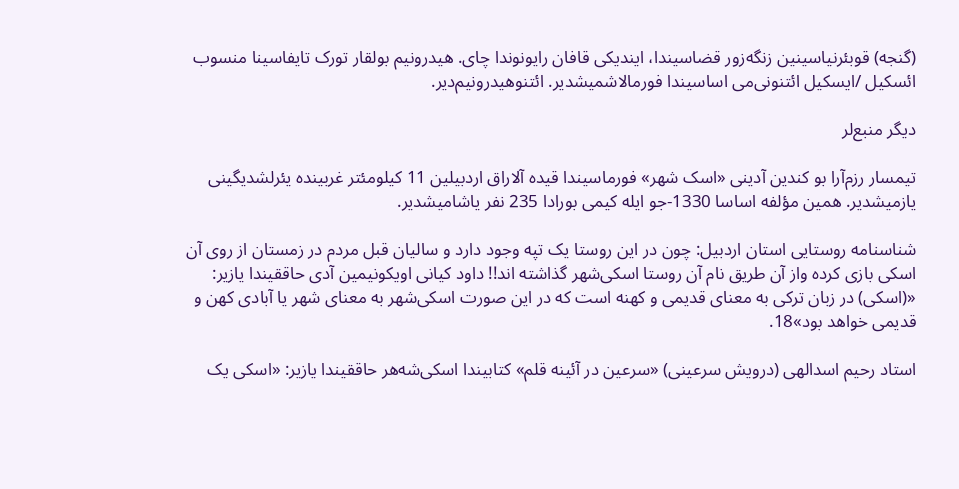(گنجه) قوبئرنیاسینین زنگه‌زور قضاسیندا، ایندیکی قافان رایونوندا چای. هیدرونیم بولقار تورک تایفاسینا منسوب ائسکیل /ایسکیل ائتنونی‌می اساسیندا فورمالاشمیشدیر. ائتنوهیدرونیم‌دیر.

دیگر منبع‌لر

تیمسار رزم‌آرا بو کندین آدینی «اسک شهر» فورماسیندا قیده آلاراق اردبیلین 11 کیلومئتر غربینده یئرلشدیگینی یازمیشدیر. همین مؤلفه اساسا 1330-جو ایله کیمی بورادا 235 نفر یاشامیشدیر.

شناسنامه روستایی استان اردبیل: چون در این روستا یک تپه وجود دارد و سالیان قبل مردم در زمستان از روی آن اسکی بازی کرده واز آن طریق نام آن روستا اسکی‌شهر گذاشته اند!! داود کیانی اویکونیمین آدی حاققیندا یازیر: «(اسکی) در زبان ترکی به معنای قدیمی و کهنه است که در این صورت اسکی‌شهر به معنای شهر یا آبادی کهن و قدیمی خواهد بود»18.

استاد رحیم اسدالهی (درویش سرعینی) «سرعین در آئینه قلم» کتابیندا اسکی‌شه‌هر حاققیندا یازیر: «اسکی یک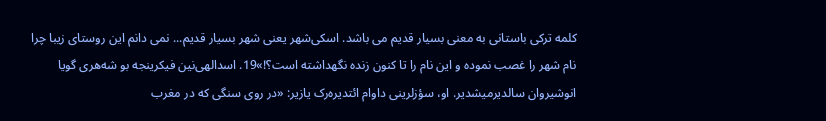کلمه ترکی باستانی به معنی بسیار قدیم می باشد. اسکی‌شهر یعنی شهر بسیار قدیم... نمی دانم این روستای زیبا چرا نام شهر را غصب نموده و این نام را تا کنون زنده نگهداشته است؟!»19. اسدالهی‌نین فیکرینجه بو شه‌هری گویا انوشیروان سالدیرمیشدیر. او، سؤزلرینی داوام ائتدیره‌رک یازیر: «در روی سنگی که در مغرب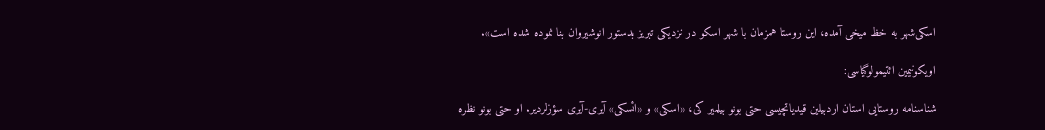اسکی‌شهر به خظ میخی آمده، این روستا همزمان با شهر اسکو در نزدیکی تبریز بدستور انوشیروان بنا نموده شده است».

اویکونیمین ائتیمولوگیاسی:

شناسنامه روستایی استان اردبیلین قیدیاتچیسی حتی بونو بیلمیر کی، «اسکی» و «ائسکی» آیری-آیری سؤزلردیر. او حتی بونو نظره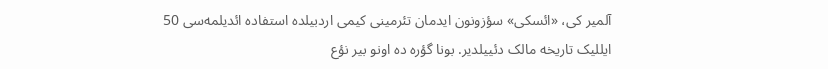آلمیر کی، «ائسکی» سؤزونون ایدمان تئرمینی کیمی اردبیلده استفاده ائدیلمه‌سی 50 ایللیک تاریخه مالک دئییلدیر. بونا گؤره ده اونو بیر نؤع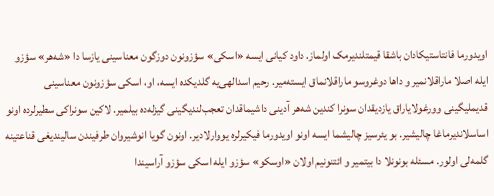اویدورما فانتاستیکادان باشقا قیمتلندیرمک اولماز. داود کیانی ایسه «اسکی» سؤزونون دوزگون معناسینی یازسا دا «شه‌هر» سؤزو ایله اصلا ماراقلانمیر و داها دوغروسو ماراقلانماق ایسته‌میر. رحیم اسدالهی‌یه گلدیکده ایسه، او، اسکی سؤزونون معناسینی قدیملیگینی وورغولایاراق یازدیقدان سونرا کندین شه‌هر آدینی داشیماقدان تعجب‌لندیگینی گیزله‌ده بیلمیر. لاکین سونراکی سطیرلرده اونو اساسلاندیرماغا چالیشیر. بو یئرسیز چالیشما ایسه اونو اویدورما فیکیرلره یووارلادیر. اونون گویا انوشیروان طرفیندن سالیندیغی قناعتینه گلمه‌لی اولور. مسئله بونونلا دا بیتمیر و ائتنونیم اولان «اوسکو» سؤزو ایله اسکی سؤزو آراسیندا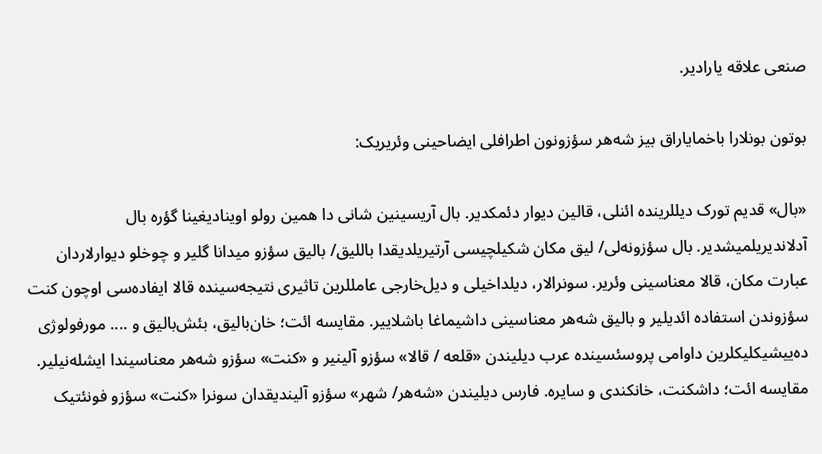صنعی علاقه یارادیر.

بوتون بونلارا باخمایاراق بیز شه‌هر سؤزونون اطرافلی ایضاحینی وئریریک:

«بال» قدیم تورک دیللرینده ائنلی، قالین دیوار دئمکدیر. بال آریسینین شانی دا همین رولو اوینادیغینا گؤره بال آدلاندیریلمیشدیر. بال سؤزونه‌لی/ لیق مکان شکیلچیسی آرتیریلدیقدا باللیق/ بالیق سؤزو میدانا گلیر و چوخلو دیوارلاردان عبارت مکان، قالا معناسینی وئریر. سونرالار، دیلداخیلی و دیل‌خارجی عامللرین تاثیری نتیجه‌سینده قالا ایفاده‌سی اوچون کنت سؤزوندن استفاده ائدیلیر و بالیق شه‌هر معناسینی داشیماغا باشلاییر. مقایسه ائت؛ خان‌بالیق، بئش‌بالیق و .... مورفولوژی ده‌ییشیکلیکلرین داوامی پروسئسینده عرب دیلیندن «قلعه / قالا» سؤزو آلینیر و «کنت» سؤزو شه‌هر معناسیندا ایشله‌نیلیر. مقایسه ائت؛ داشکنت، خانکندی و سایره. فارس دیلیندن «شه‌هر/ شهر» سؤزو آلیندیقدان سونرا «کنت» سؤزو فونئتیک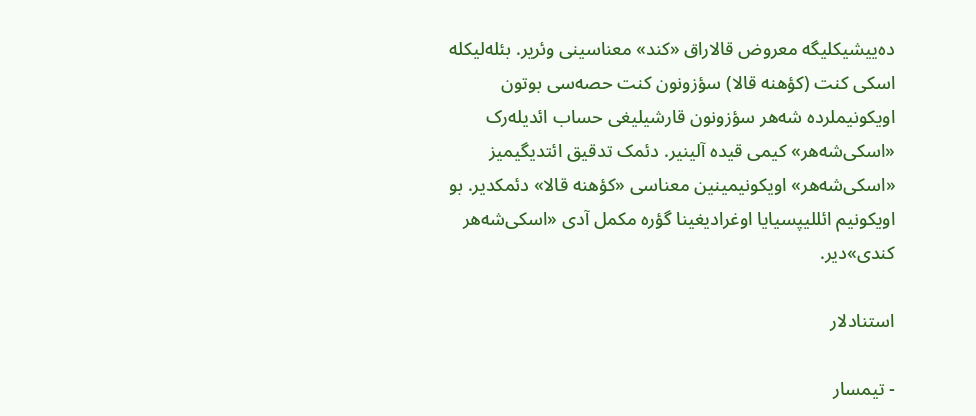ده‌ییشیکلیگه معروض قالاراق «کند» معناسینی وئریر. بئله‌لیکله اسکی کنت (کؤهنه قالا) سؤزونون کنت حصه‌سی بوتون اویکونیملرده شه‌هر سؤزونون قارشیلیغی حساب ائدیله‌رک «اسکی‌شه‌هر» کیمی قیده آلینیر. دئمک تدقیق ائتدیگیمیز «اسکی‌شه‌هر» اویکونیمینین معناسی «کؤهنه قالا» دئمکدیر. بو اویکونیم ائللیپسیایا اوغرادیغینا گؤره مکمل آدی «اسکی‌شه‌هر کندی»دیر.

استنادلار

- تیمسار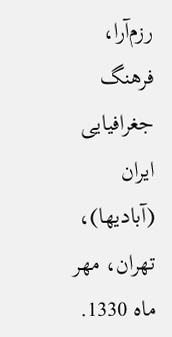رزم‌آرا، فرهنگ جغرافیایی ایران (آبادیها)، تهران، مهر ماه 1330.